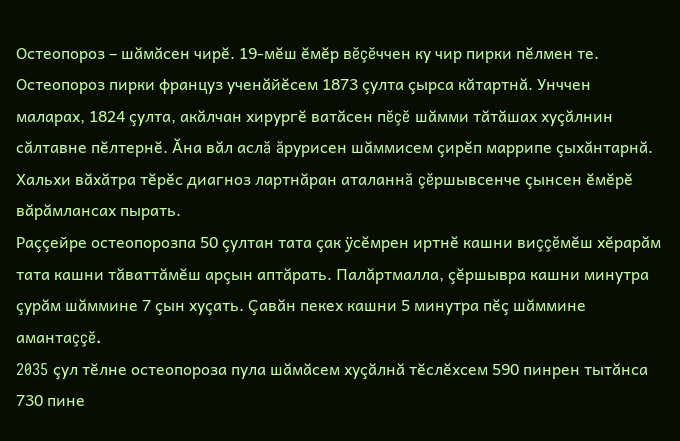Остеопороз – шăмăсен чирĕ. 19-мĕш ĕмĕр вĕçĕччен ку чир пирки пĕлмен те.
Остеопороз пирки француз ученăйĕсем 1873 çулта çырса кăтартнă. Унччен маларах, 1824 çулта, акăлчан хирургĕ ватăсен пĕçĕ шăмми тăтăшах хуçăлнин сăлтавне пĕлтернĕ. Ăна вăл аслă ăрурисен шăммисем çирĕп маррипе çыхăнтарнă.
Хальхи вăхăтра тĕрĕс диагноз лартнăран аталаннă çĕршывсенче çынсен ĕмĕрĕ вăрăмлансах пырать.
Раççейре остеопорозпа 50 çултан тата çак ÿсĕмрен иртнĕ кашни виççĕмĕш хĕрарăм тата кашни тăваттăмĕш арçын аптăрать. Палăртмалла, çĕршывра кашни минутра çурăм шăммине 7 çын хуçать. Çавăн пекех кашни 5 минутра пĕç шăммине амантаççĕ.
2035 çул тĕлне остеопороза пула шăмăсем хуçăлнă тĕслĕхсем 590 пинрен тытăнса 730 пине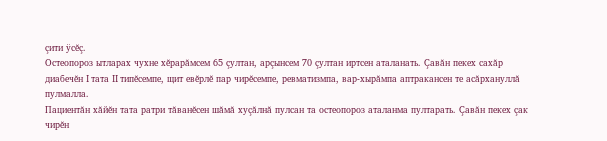çити ÿсĕç.
Остеопороз ытларах чухне хĕрарăмсем 65 çултан, арçынсем 70 çултан иртсен аталанать. Çавăн пекех сахăр диабечĕн I тата II типĕсемпе, щит евĕрлĕ пар чирĕсемпе, ревматизмпа, вар-хырăмпа аптракансен те асăрхануллă пулмалла.
Пациентăн хăйĕн тата ратри тăванĕсен шăмă хуçăлнă пулсан та остеопороз аталанма пултарать. Çавăн пекех çак чирĕн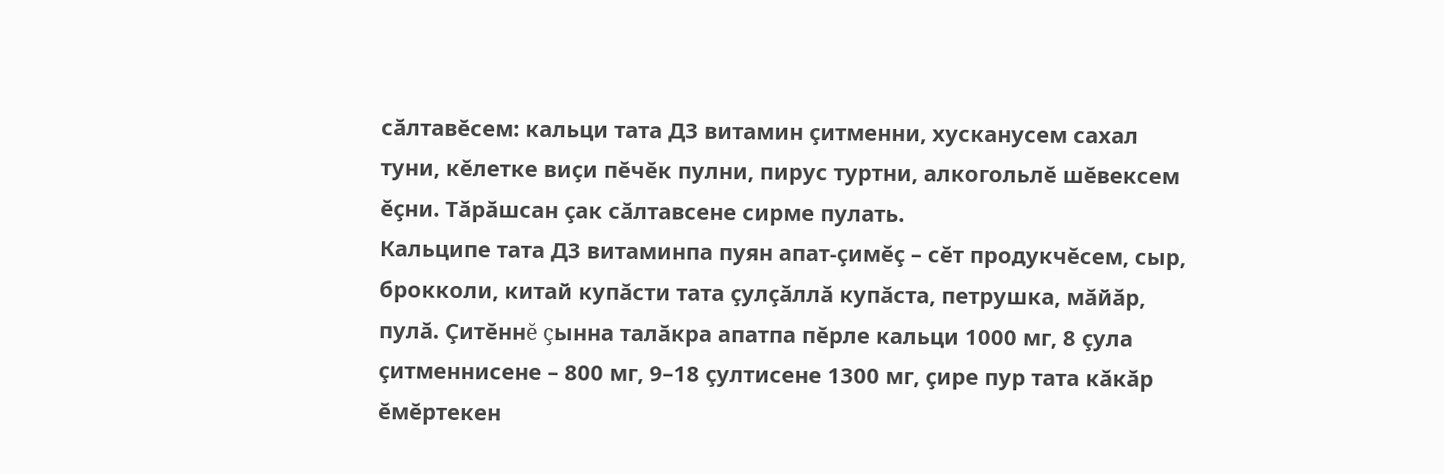сăлтавĕсем: кальци тата Д3 витамин çитменни, хусканусем сахал туни, кĕлетке виçи пĕчĕк пулни, пирус туртни, алкогольлĕ шĕвексем ĕçни. Тăрăшсан çак сăлтавсене сирме пулать.
Кальципе тата Д3 витаминпа пуян апат-çимĕç – сĕт продукчĕсем, сыр, брокколи, китай купăсти тата çулçăллă купăста, петрушка, мăйăр, пулă. Çитĕннĕ çынна талăкра апатпа пĕрле кальци 1000 мг, 8 çула çитменнисене – 800 мг, 9–18 çултисене 1300 мг, çире пур тата кăкăр ĕмĕртекен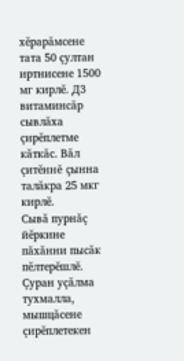хĕрарăмсене тата 50 çултан иртнисене 1500 мг кирлĕ. Д3 витаминсăр сывлăха çирĕплетме кăткăс. Вăл çитĕннĕ çынна талăкра 25 мкг кирлĕ.
Сывă пурнăç йĕркине пăхăнни пысăк пĕлтерĕшлĕ. Çуран уçăлма тухмалла, мышцăсене çирĕплетекен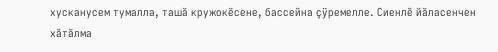хусканусем тумалла, ташă кружокĕсене, бассейна çÿремелле. Сиенлĕ йăласенчен хăтăлма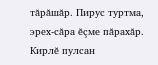тăрăшăр. Пирус туртма, эрех-сăра ĕçме пăрахăр. Кирлĕ пулсан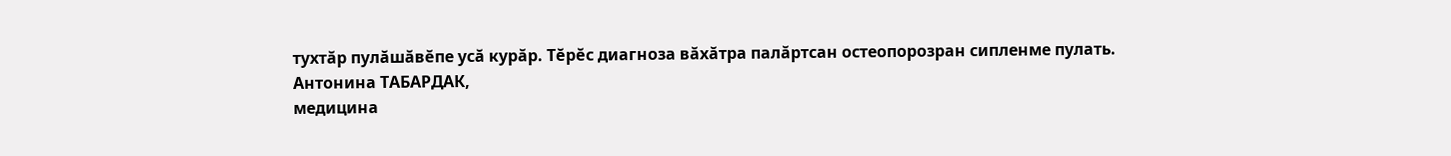тухтăр пулăшăвĕпе усă курăр. Тĕрĕс диагноза вăхăтра палăртсан остеопорозран сипленме пулать.
Антонина ТАБАРДАК,
медицина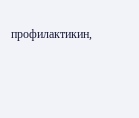профилактикин,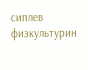сиплев физкультурин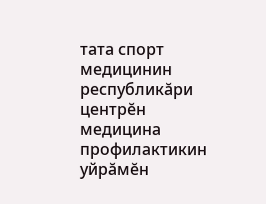тата спорт медицинин республикăри центрĕн
медицина профилактикин уйрăмĕн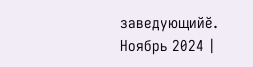заведующийĕ.
Ноябрь 2024 |